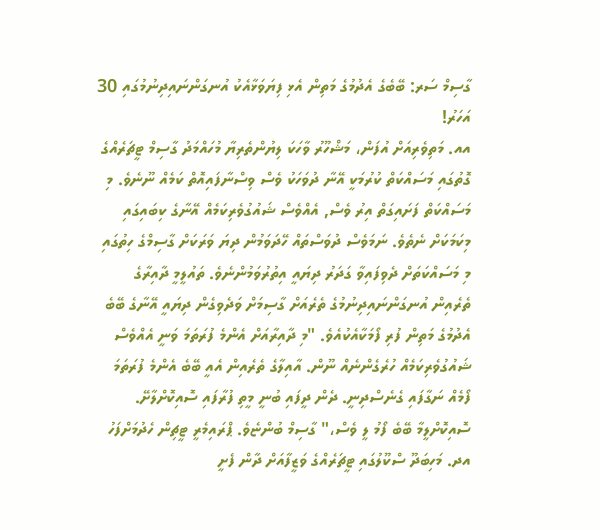ގާސިމް ސަރ: ބޭބެގެ އެދުމުގެ މަތިން އެޅި ފިޔަވަޅާއެކު އުނގަންނައިދިނުމުގައި 30 އަހަރު!
އއ. މަތިވެރިއަށް އުފަން، މަޝްހޫރު ވާހަކަ ލިޔުންތެރިޔާ މުހައްމަދު ގާސިމް ޓީޗަރެއްގެ ގޮތުގައި މަސައްކަތް ކުރުމަކީ އޭނާ ދުވަހަކު ވެސް ވިސްނާފައިއޮތް ކަމެއް ނޫނެވެ. މި މަސައްކަތް ފަށައިގަތް އިރު ވެސް, އެއްވެސް ޝައުގުވެރިކަމެއް އޭނާގެ ކިބައިގައި މިކަމަކަށް ނެތެވެ. ނަމަވެސް ދުވަސްތައް ހޭދަވަމުން ދިޔަ ވަރަކަށް ގާސިމްގެ ހިތުގައި މި މަސައްކަތަށް ދެވިފައިވާ ގަދަރު ދިޔައީ އިތުރުވަމުންނެވެ. ތައުލީމީ ދާއިރާގެ ތެރެއިން އުނގަންނައިދިނުމުގެ ތެރެއަށް ގާސިމަށް ވަދެވިގެން ދިޔައީ އޭނާގެ ބޭބެ އެދުމުގެ މަތިން ފުރި ފޯމަކާއެކުއެވެ. "މި ދާއިރާއަށް އެންމެ ފުރަތަމަ ވަނީ އެއްވެސް ޝައުގުވެރިކަމެއް ހުރެގެންނެއް ނޫން. އާއިލާގެ ތެރެއިން އެއީ ބޭބެ އެންމެ ފުރަތަމަ ފޯމެއް ނަގާފައި ގެނެސްދިނީ. ދެން ދީފައި ބުނީ މީތި ފުރާފައި ސޮއިކޮށްލާށޭ. ސޮއިކޮށްލީމާ ބޭބެ ފޯމު ލީ ވެސް،" ގާސިމް ބުންޏެވެ. ޕްރައިމެރީ ޓީޗިން ހެދުމަށްފަހު އދ. މަހިބަދޫ ސްކޫލުގައި ޓީޗަރެއްގެ ވަޒީފާއަށް ދާން ފެށީ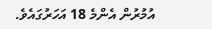އުމުރުން އެންމެ 18 އަހަރުގައެވެ.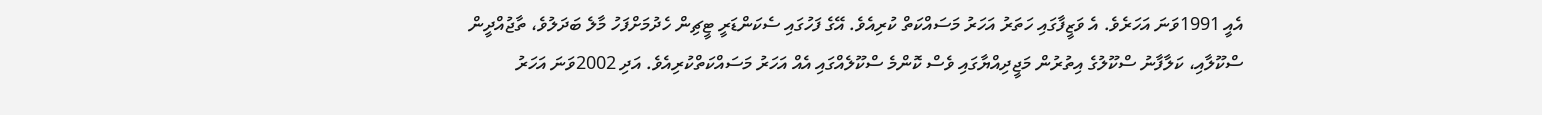އެއީ 1991ވަނަ އަހަރެވެ. އެ ވަޒީފާގައި ހަތަރު އަހަރު މަސައްކަތް ކުރިއެވެ. އޭގެ ފަހުގައި ސެކަންޑަރީ ޓީޗިން ހެދުމަށްފަހު މާލެ ބަދަލުވެ، ތާޖުއްދީން ސްކޫލާއި، ކަލާފާނު ސްކޫލުގެ އިތުރުން މަޖީދިއްޔާގައި ވެސް ކޮންމެ ސްކޫލެއްގައި އެއް އަހަރު މަސައްކަތްކުރިއެވެ. އަދި 2002ވަނަ އަހަރު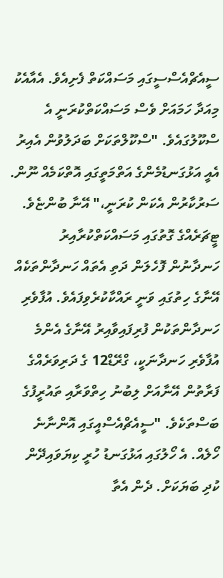ސީއެޗްއެސްސީގައި މަސައްކަތް ފެށިއެވެ. އެއާއެކު މިއަދާ ހަމައަށް ވެސް މަސައްކަތްކުރަނީ އެ ސްކޫލުގައެވެ. "ސްކޫލްތަކަށް ބަދަލުވުން އެއިރު އެއީ އަޅުގަނޑުމެންގެ އަތްމަތީގައި އޮތްކަމެއް ނޫން. ސަރުކާރުން އެކަން ކުރަނީ،" އޭނާ ބުންޏެވެ. ޓީޗަރެއްގެ ގޮތުގައި މަސައްކަތްކުރާއިރު ހަނދާނުން ފޮހެލަން ދަތި އެތައް ހަނދާންތަކެއް އޭނާގެ ހިތުގައި ވަނީ ރައްކާކުރެވިފައެވެ. އުފާވެރި ހަނދާންތަކުން ފުރިފައިވާއިރު އޭނާގެ އެންމެ އުފާވެރި ހަނދާނަކީ، ގްރޭޑް12 ގެ ދަރިވަރެއްގެ ފަރާތުން އޭނާއަށް ލިބުނު ހިތްވަރާއި ތައުރީފުގެ ބަސްތަކެވެ. "ސީއެޗްއެސްއީގައި އޮންނާނެ ހޯލެއް. އެ ހޯލުގައި އަޅުގަނޑު ހުރީ ކިޔަވައިދޭން ކުދި ބަޔަކަށް. ދެން އެތާ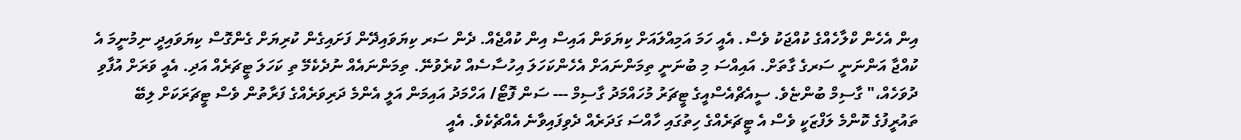އިން އެހެން ކްލާހެއްގެ ކުއްޖަކު ވެސް. އެއީ ހަމަ އަމިއްލައަށް ކިޔަވަން އައިސް އިން ކުއްޖެއް. ދެން ސަރ ކިޔަވައިދޭން ފަށައިގެން ކުރިޔަށް ގެންގޮސް ކިޔަވައިދީ ނިމުނީމަ އެ ކުއްޖާ އަންނަނީ ސަރގެ ގާތަށް. އައިއްސަ މި ބުނަނީ ތިމަންނައަށް އެހެންކަހަލަ އިހުސާސެއް ކުރެވުނޭ. ތިމަންނައެއް ނުދެކެމޭ ތި ކަހަލަ ޓީޗަރެއް އަދި. އެއީ ވަރަށް އުފާވި ދުވަހެއް،" ގާސިމް ބުންޏެވެ. ސީއެޗްއެސްއީގެ ޓީޗަރު މުހައްމަދު ގާސިމް --- ސަން ފޮޓޯ/ އަހްމަދު އައިމަން އަލީ އެންމެ ދަރިވަރެއްގެ ފަރާތުން ވެސް ޓީޗަރަކަށް ލިބޭ ތައުރީފުގެ ކޮންމެ ލަފްޒަކީ ވެސް އެ ޓީޗަރެއްގެ ހިތުގައި ހާއްސަ ގަދަރެއް ދެވިފައިވާނެ އެއްޗެކެވެ. އެއީ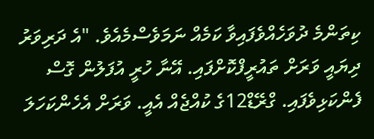ކިތަންމެ ދުވަހެއްވެފައިވާ ކަމެއް ނަމަވެސްމެއެވެ. "އެ ދަރިވަރު ދިޔައީ ވަރަށް ތައުރީފްކޮށްފައި. އޭނާ ހުރީ އުފަލުން ގޮސް ފެންކަޅިވެފައި. ގްރޭޑް12ގެ ކުއްޖެއް އެއީ. ވަރަށް އެހެންކަހަލަ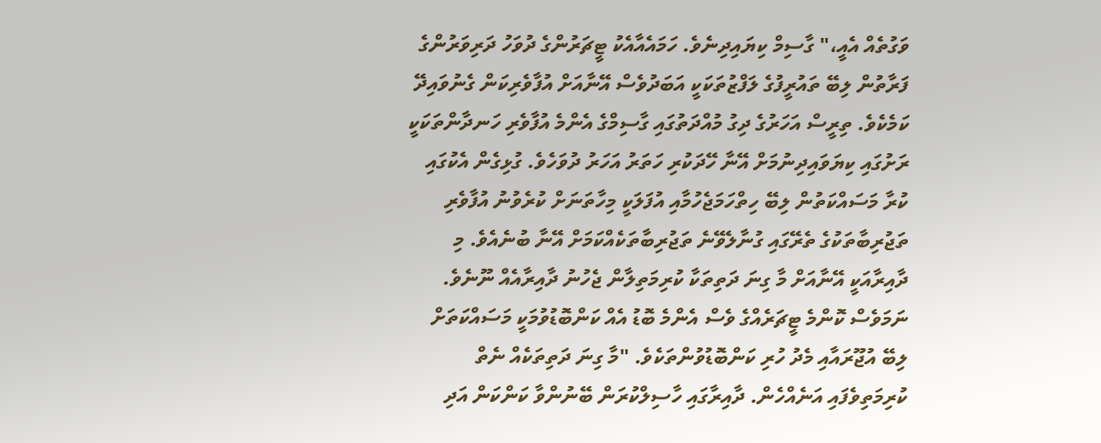ވަގުތެއް އެއީ،" ގާސިމް ކިޔައިދިނެވެ. ހަމައެއާއެކު ޓީޗަރުންގެ ދުވަހު ދަރިވަރުންގެ ފަރާތުން ލިބޭ ތައުރީފުގެ ލަފްޒުތަކަކީ އަބަދުވެސް އޭނާއަށް އުފާވެރިކަން ގެނުވައިދޭ ކަމެކެވެ. ތިރީސް އަހަރުގެ ދިގު މުއްދަތުގައި ގާސިމްގެ އެންމެ އުފާވެރި ހަނދާންތަކަކީ ރަށުގައި ކިޔަވައިދިނުމަށް އޭނާ ހޭދަކުރި ހަތަރު އަހަރު ދުވަހެވެ. ގުޅިގެން އެކުގައި ކުރާ މަސައްކަތުން ލިބޭ ހިތްހަމަޖެހުމާއި އުފަލަކީ މިހާތަނަށް ކުރެވުނު އުފާވެރި ތަޖުރިބާތަކުގެ ތެރޭގައި ގުނާލެވޭނެ ތަޖުރިބާތަކެއްކަމަށް އޭނާ ބުނެއެވެ. މި ދާއިރާއަކީ އޭނާއަށް މާ ގިނަ ދަތިތަކާ ކުރިމަތިލާން ޖެހުނު ދާއިރާއެއް ނޫނެވެ. ނަމަވެސް ކޮންމެ ޓީޗަރެއްގެ ވެސް އެންމެ ބޮޑު އެއް ކަންބޮޑުވުމަކީ މަސައްކަތަށް ލިބޭ އުޖޫރައާއި މެދު ހުރި ކަންބޮޑުވުންތަކެވެ. "މާ ގިނަ ދަތިތަކެއް ނެތް ކުރިމަތިވެފައި އަނެއްހެން. ދާއިރާގައި ހާސިލްކުރަން ބޭނުންވާ ކަންކަން އަދި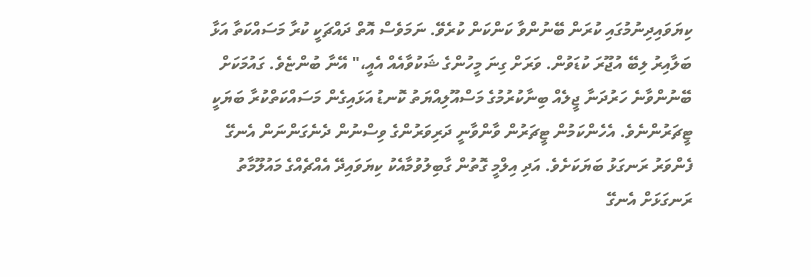ކިޔަވައިދިނުމުގައި ކުރަން ބޭނުންވާ ކަންކަން ކުރެވޭ. ނަމަވެސް އޮތް ދައްޗަކީ ކުރާ މަސައްކަތާ އަޅާ ބަލާއިރު ލިބޭ އުޖޫރަ ކުޑަވުން. ވަރަށް ގިނަ މީހުންގެ ޝަކުވާއެއް އެއީ،" އޭނާ ބުންޏެވެ. ގައުމަކަށް ބޭނުންވާނެ ހަރުދަނާ ޖީލެއް ބިނާކުރުމުގެ މަސްއޫލިއްޔަތު ކޮނޑު އަޅައިގެން މަސައްކަތްކުރާ ބަޔަކީ ޓީޗަރުންނެވެ. އެހެންކަމުން ޓީޗަރުން ވާންވާނީ ދަރިވަރުންގެ ވިސްނުން ދެނެގަންނަން އެނގޭ ފެންވަރު ރަނގަޅު ބަޔަކަށެވެ. އަދި އިލްމީ ގޮތުން ގާބިލުވުމާއެކު ކިޔަވައިދޭ އެއްޗެއްގެ މައުލޫމާތު ރަނގަޅަށް އެނގޭ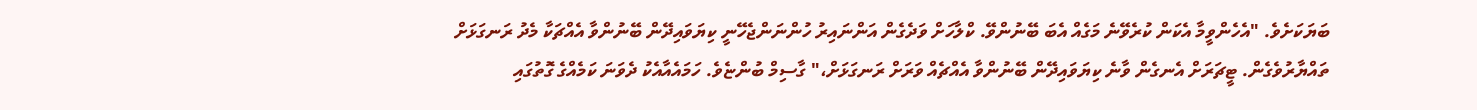ބަޔަކަށެވެ. "އެހެންވީމާ އެކަން ކުރެވޭނެ މަގެއް އެބަ ބޭނުންވޭ. ކްލާހަށް ވަދެގެން އަންނައިރު ހުންނަންޖެހޭނީ ކިޔަވައިދޭން ބޭނުންވާ އެއްޗަކާ މެދު ރަނގަޅަށް ތައްޔާރުވެގެން. ޓީޗަރަށް އެނގެން ވާނެ ކިޔަވައިދޭން ބޭނުންވާ އެއްޗެއް ވަރަށް ރަނގަޅަށް،" ގާސިމް ބުންޏެވެ. ހަމައެއާއެކު ދެވަނަ ކަމެއްގެ ގޮތުގައި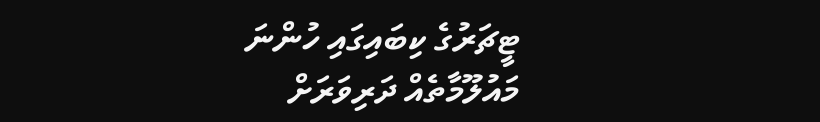ޓީޗަރުގެ ކިބައިގައި ހުންނަ މައުލޫމާތެއް ދަރިވަރަށް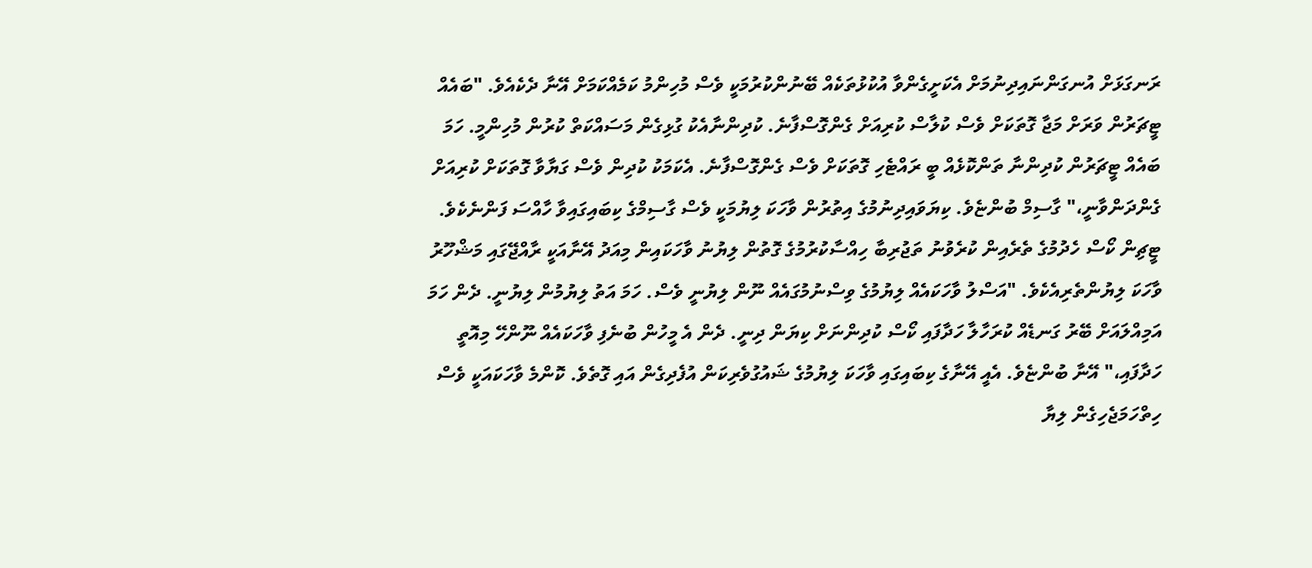ރަނގަޅަށް އުނގަންނައިދިނުމަށް އެކަށީގެންވާ އުކުޅުތަކެއް ބޭނުންކުރުމަކީ ވެސް މުހިންމު ކަމެއްކަމަށް އޭނާ ދެކެއެވެ. "ބައެއް ޓީޗަރުން ވަރަށް މަޖާ ގޮތަކަށް ވެސް ކުލާސް ކުރިއަށް ގެންގޮސްފާނެ. ކުދިންނާއެކު ގުޅިގެން މަސައްކަތް ކުރުން މުހިންމީ. ހަމަ ބައެއް ޓީޗަރުން ކުދިންނާ ތަންކޮޅެއް ބީ ރައްޓެހި ގޮތަކަށް ވެސް ގެންގޮސްފާނެ. އެކަމަކު ކުދިން ވެސް ގަޔާވާ ގޮތަކަށް ކުރިއަށް ގެންދަންވާނީ،" ގާސިމް ބުންޏެވެ. ކިޔަވައިދިނުމުގެ އިތުރުން ވާހަކަ ލިޔުމަކީ ވެސް ގާސިމްގެ ކިބައިގައިވާ ހާއްސަ ފަންނެކެވެ. ޓީޗިން ކޯސް ހެދުމުގެ ތެރެއިން ކުރެވުނު ތަޖުރިބާ ހިއްސާކުރުމުގެ ގޮތުން ލިޔުނު ވާހަކައިން މިއަދު އޭނާއަކީ ރާއްޖޭގައި މަޝްހޫރު ވާހަކަ ލިޔުންތެރިއެކެވެ. "އަސްލު ވާހަކައެއް ލިޔުމުގެ ވިސްނުމުގައެއް ނޫން ލިޔުނީ ވެސް. ހަމަ އަތު ލިޔުމުން ލިޔުނީ. ދެން ހަމަ އަމިއްލައަށް ބޭރު ގަނޑެއް ކުރަހާލާ ހަދާފައި ކޯސް ކުދިންނަށް ކިޔަން ދިނީ. ދެން އެ މީހުން ބުނެފި ވާހަކައެއް ނޫންހޭ މިއޮތީ ހަދާފައި،" އޭނާ ބުންޏެވެ. އެއީ އޭނާގެ ކިބައިގައި ވާހަކަ ލިޔުމުގެ ޝައުގުވެރިކަން އުފެދިގެން އައި ގޮތެވެ. ކޮންމެ ވާހަކައަކީ ވެސް ހިތްހަމަޖެހިގެން ލިޔާ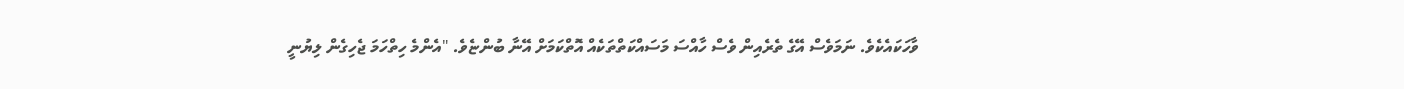ވާހަކައެކެވެ. ނަމަވެސް އޭގެ ތެރެއިން ވެސް ހާއްސަ މަސައްކަތްތަކެއް އޮތްކަމަށް އޭނާ ބުންޏެވެ. "އެންމެ ހިތްހަމަ ޖެހިގެން ލިޔުނީ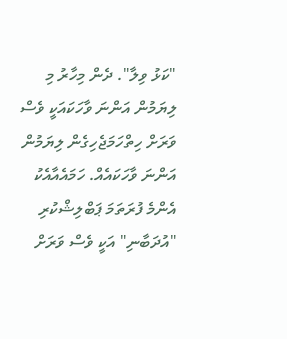"ކަޅު ވިލާ". ދެން މިހާރު މި ލިޔަމުން އަންނަ ވާހަކައަކީ ވެސް ވަރަށް ހިތްހަމަޖެހިގެން ލިޔަމުން އަންނަ ވާހަކައެއް. ހަމައެއާއެކު އެންމެ ފުރަތަމަ ޕަބްލިޝްކުރި "އުދަބާނި" އަކީ ވެސް ވަރަށް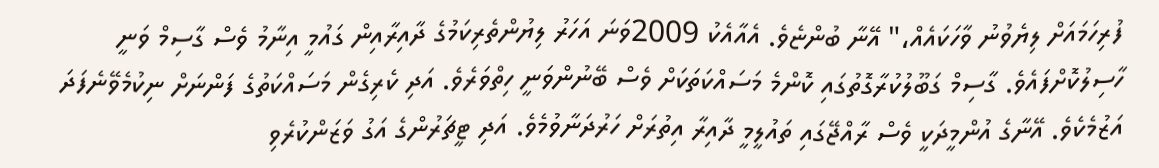ފުރިހަމައަށް ލިޔެވުނު ވާހަކައެއް،" އޭނާ ބުންޏެވެ. އެއާއެކު 2009ވަނަ އަހަރު ލިޔުންތެރިކަމުގެ ދާއިރާއިން ގައުމީ އިނާމު ވެސް ގާސިމް ވަނީ ހާސިލުކޮށްފައެވެ. ގާސިމް ގަބޫލުކުރާގޮތުގައި ކޮންމެ މަސައްކަތަކަށް ވެސް ބޭނުންވަނީ ހިތްވަރެވެ. އަދި ކެރިގެން މަސައްކަތުގެ ފަންނަށް ނިކުމެވޭނެފަދަ އަޒުމެކެވެ. އޭނާގެ އުންމީދަކީ ވެސް ރާއްޖޭގައި ތައުލީމީ ދާއިރާ އިތުރަށް ހަރުދަނާވުމެވެ. އަދި ޓީޗަރުންގެ އަގު ވަޒަންކުރެވި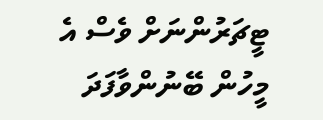ޓީޗަރުންނަށް ވެސް އެ މީހުން ބޭނުންވާފަދަ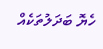ހެޔޮ ބަދަލުތަކެއް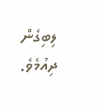ލިބިގެން ދިއުމެވެ.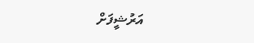އަރުޝީފަށް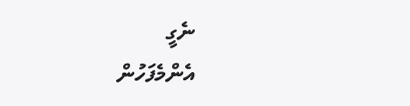ނެގީ
އެންމެފަހުން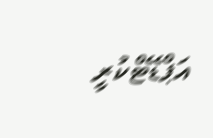އަޕްޑޭޓްކުރީ